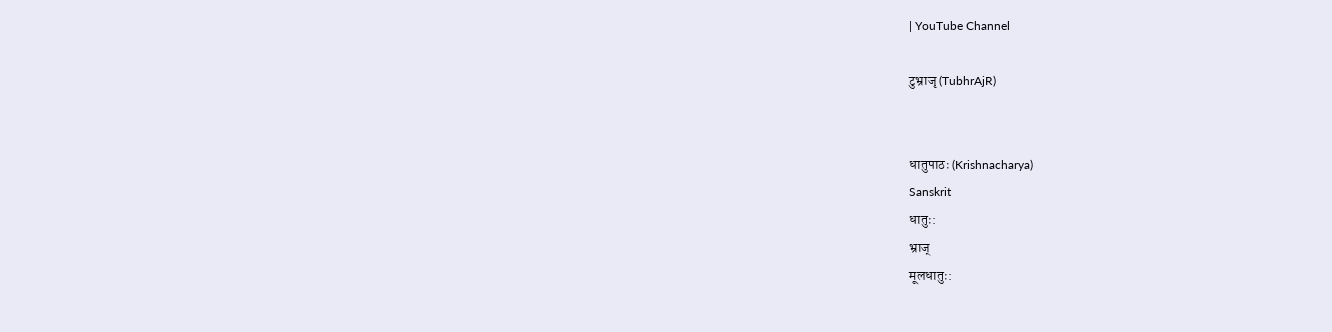| YouTube Channel

टुभ्राजृ (TubhrAjR)


धातुपाठः (Krishnacharya)
Sanskrit
धातुः:
भ्राज्
मूलधातुः: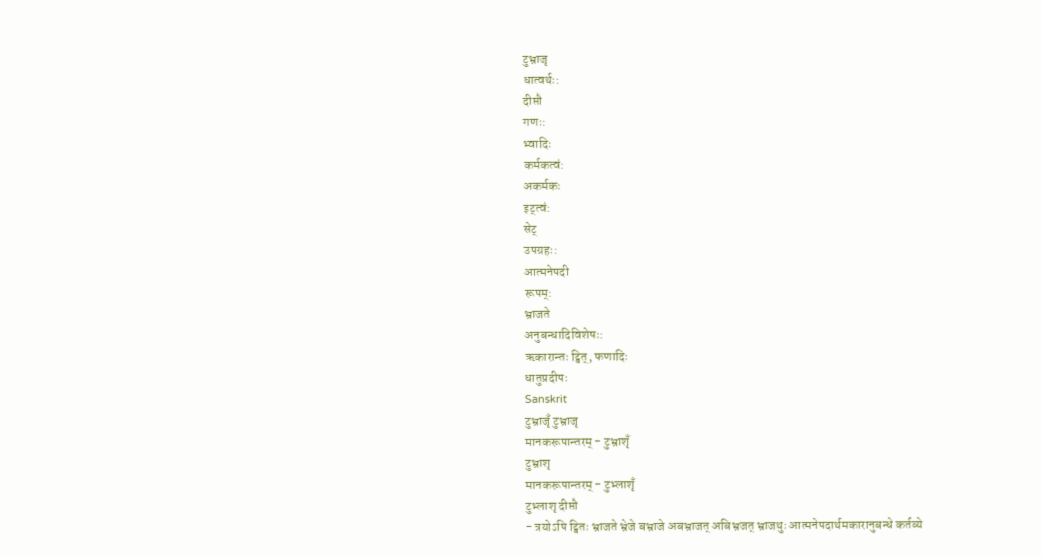टुभ्राजृ
धात्वर्थः:
दीप्तौ
गणः:
भ्वादिः
कर्मकत्वं:
अकर्मकः
इट्त्वं:
सेट्
उपग्रहः:
आत्मनेपदी
रूपम्:
भ्राजते
अनुबन्धादिविशेषः:
ऋकारान्तः ट्वित्, फणादिः
धातुप्रदीपः
Sanskrit
टुभ्राजृँ टुभ्राजृ
मानकरूपान्तरम् - टुभ्राशृँ
टुभ्राशृ
मानकरूपान्तरम् - टुभ्लाशृँ
टुभ्लाशृ दीप्तौ
- त्रयोऽपि ट्वितः भ्राजते भ्रेजे बभ्राजे अबभ्राजत् अबिभ्रजत् भ्राजथुः आत्मनेपदार्थमकारानुबन्धे कर्तव्ये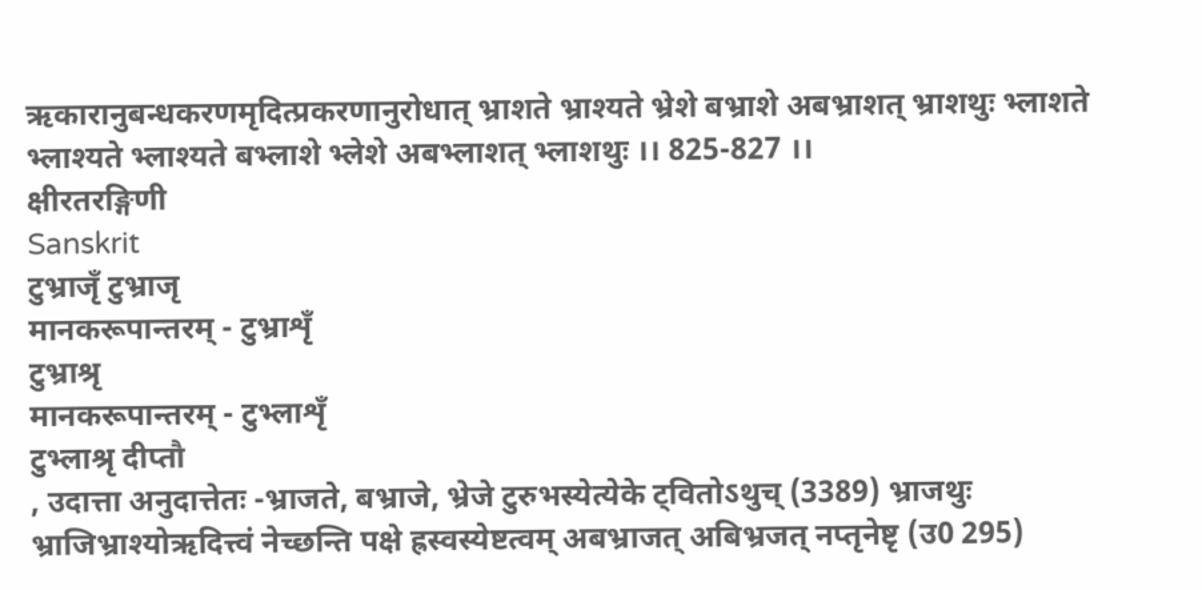ऋकारानुबन्धकरणमृदित्प्रकरणानुरोधात् भ्राशते भ्राश्यते भ्रेशे बभ्राशे अबभ्राशत् भ्राशथुः भ्लाशते भ्लाश्यते भ्लाश्यते बभ्लाशे भ्लेशे अबभ्लाशत् भ्लाशथुः ।। 825-827 ।।
क्षीरतरङ्गिणी
Sanskrit
टुभ्राजृँ टुभ्राजृ
मानकरूपान्तरम् - टुभ्राशृँ
टुभ्राश्रृ
मानकरूपान्तरम् - टुभ्लाशृँ
टुभ्लाश्रृ दीप्तौ
, उदात्ता अनुदात्तेतः -भ्राजते, बभ्राजे, भ्रेजे टुरुभस्येत्येके ट्वितोऽथुच् (3389) भ्राजथुः भ्राजिभ्राश्योऋदित्त्वं नेच्छन्ति पक्षे ह्रस्वस्येष्टत्वम् अबभ्राजत् अबिभ्रजत् नप्तृनेष्टृ (उ0 295)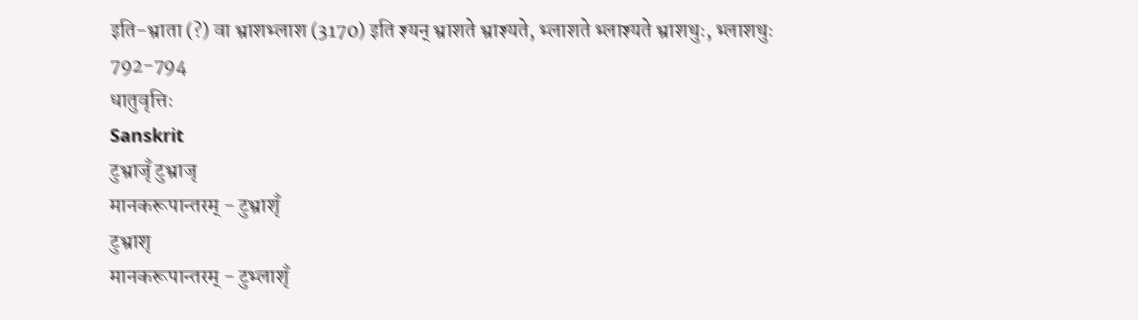इति-भ्राता (?) वा भ्राशभ्लाश (3170) इति श्यन् भ्राशते भ्राश्यते, भ्लाशते भ्लाश्यते भ्राशथुः, भ्लाशथुः 792-794
धातुवृत्तिः
Sanskrit
टुभ्राजृँ टुभ्राजृ
मानकरूपान्तरम् - टुभ्राशृँ
टुभ्राशृ
मानकरूपान्तरम् - टुभ्लाशृँ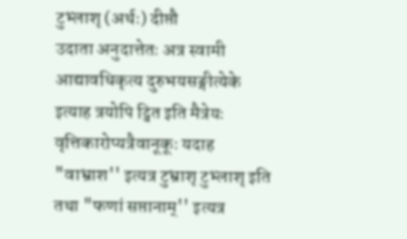टुभ्लाशृ (अर्थः) दीप्तौ
उदाता अनुदात्तेतः अत्र स्वामी आद्यावधिकृत्य दुरुभयसङ्गीत्येके इत्याह त्रयोपि ट्वित इति मैत्रेयः वृत्तिकारोप्यत्रैवानूकूः यदाह "वाभ्राश'' इत्यत्र टुभ्राशृ टुभ्लाशृ इति तथा "फणां सप्तानाम्'' इत्यत्र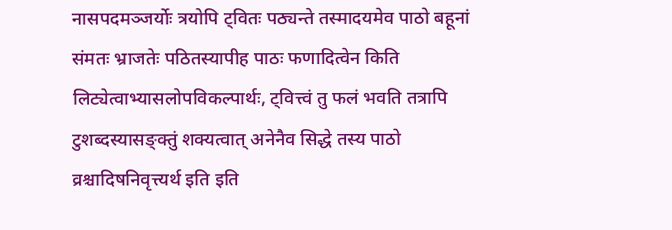नासपदमञ्जर्योः त्रयोपि ट्वितः पठ्यन्ते तस्मादयमेव पाठो बहूनां संमतः भ्राजतेः पठितस्यापीह पाठः फणादित्वेन किति लिट्येत्वाभ्यासलोपविकल्पार्थः, ट्वित्त्वं तु फलं भवति तत्रापि टुशब्दस्यासङ्क्तुं शक्यत्वात् अनेनैव सिद्धे तस्य पाठो व्रश्चादिषनिवृत्त्यर्थ इति इति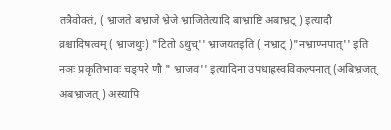तत्रैवोक्तं, ( भ्राजते बभ्राजे भ्रेजे भ्राजितेत्यादि बाभ्राष्टि अबाभ्रट् ) इत्यादौ व्रश्चादिषत्वम् ( भ्राजथुः) "टितो ऽथुच्'' भ्राजयतइति ( नभ्राट् )"नभ्राण्नपात्'' इति नञः प्रकृतिभावः चङ्परे णौ " भ्राजव'' इत्यादिना उपधाह्रस्वविकल्पनात् (अबिभ्रजत् अबभ्राजत् ) अस्यापि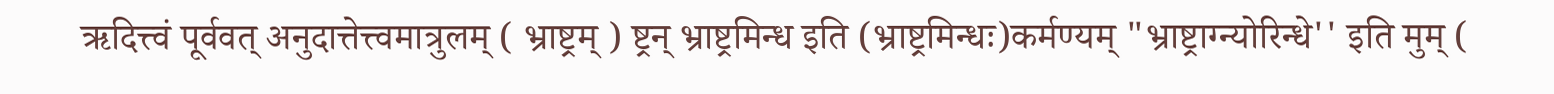ऋदित्त्वं पूर्ववत् अनुदात्तेत्त्वमात्रुलम् ( भ्राष्ट्रम् ) ष्ट्रन् भ्राष्ट्रमिन्ध इति (भ्राष्ट्रमिन्धः)कर्मण्यम् "भ्राष्ट्राग्न्योरिन्धे'' इति मुम् (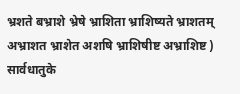भ्रशते बभ्राशे भ्रेषे भ्राशिता भ्राशिष्यते भ्राशतम् अभ्राशत भ्राशेत अशषि भ्राशिषीष्ट अभ्राशिष्ट ) सार्वधातुके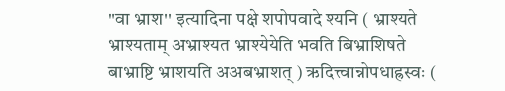"वा भ्राश'' इत्यादिना पक्षे शपोपवादे श्यनि ( भ्राश्यते भ्राश्यताम् अभ्राश्यत भ्राश्येयेति भवति बिभ्राशिषते बाभ्राष्टि भ्राशयति अअबभ्राशत् ) ऋदित्त्वान्नोपधाह्रस्वः (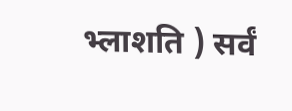भ्लाशति ) सर्वं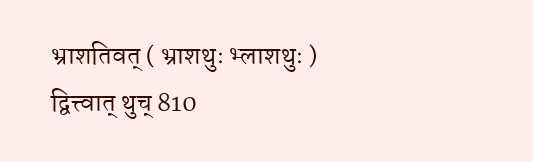भ्राशतिवत् ( भ्राशथुः भ्लाशथुः ) द्वित्त्वात् थुच् 810